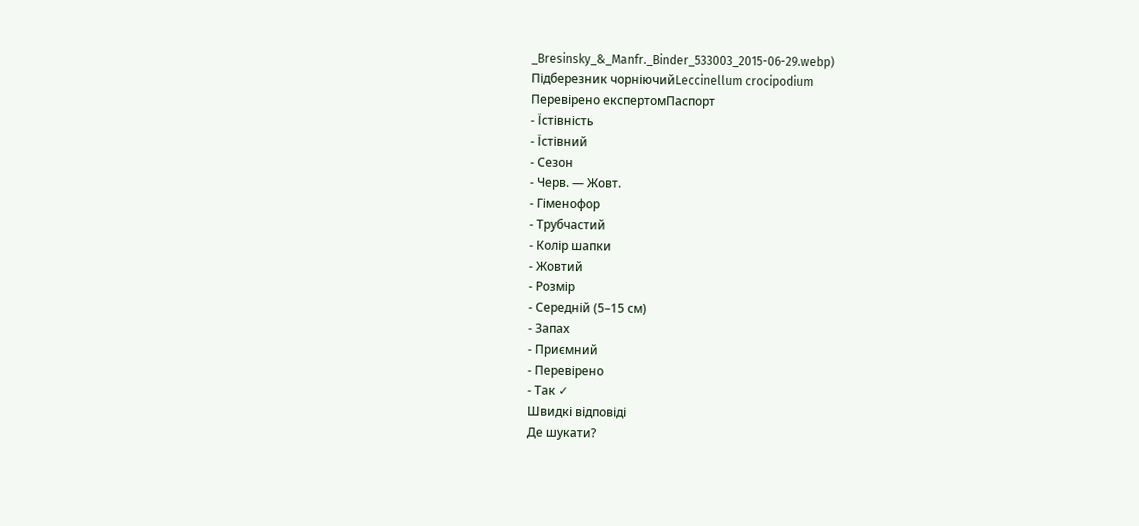_Bresinsky_&_Manfr._Binder_533003_2015-06-29.webp)
Підберезник чорніючийLeccinellum crocipodium
Перевірено експертомПаспорт
- Їстівність
- Їстівний
- Сезон
- Черв. — Жовт.
- Гіменофор
- Трубчастий
- Колір шапки
- Жовтий
- Розмір
- Середній (5–15 см)
- Запах
- Приємний
- Перевірено
- Так ✓
Швидкі відповіді
Де шукати?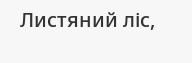Листяний ліс,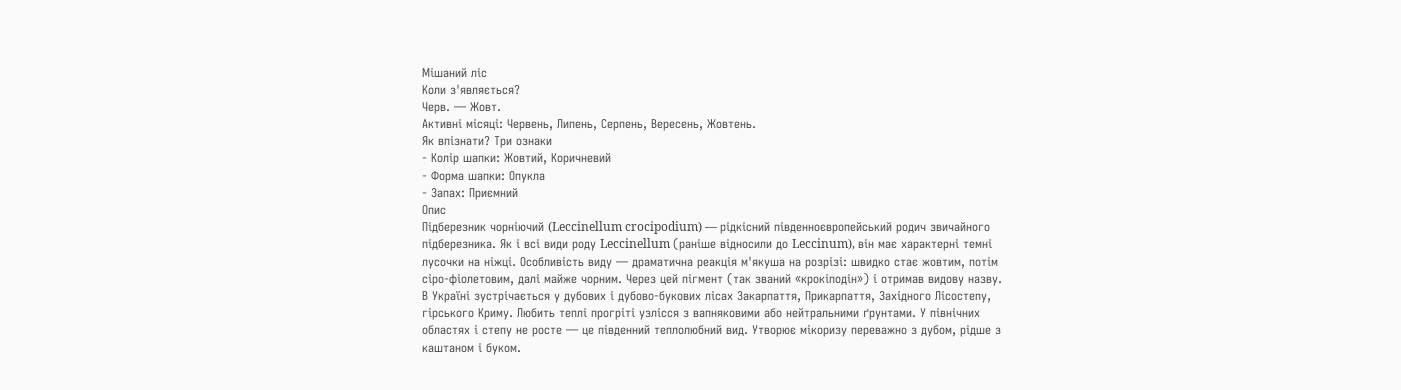Мішаний ліс
Коли з'являється?
Черв. — Жовт.
Активні місяці: Червень, Липень, Серпень, Вересень, Жовтень.
Як впізнати? Три ознаки
- Колір шапки: Жовтий, Коричневий
- Форма шапки: Опукла
- Запах: Приємний
Опис
Підберезник чорніючий (Leccinellum crocipodium) — рідкісний південноєвропейський родич звичайного підберезника. Як і всі види роду Leccinellum (раніше відносили до Leccinum), він має характерні темні лусочки на ніжці. Особливість виду — драматична реакція м'якуша на розрізі: швидко стає жовтим, потім сіро-фіолетовим, далі майже чорним. Через цей пігмент (так званий «крокіподін») і отримав видову назву.
В Україні зустрічається у дубових і дубово-букових лісах Закарпаття, Прикарпаття, Західного Лісостепу, гірського Криму. Любить теплі прогріті узлісся з вапняковими або нейтральними ґрунтами. У північних областях і степу не росте — це південний теплолюбний вид. Утворює мікоризу переважно з дубом, рідше з каштаном і буком.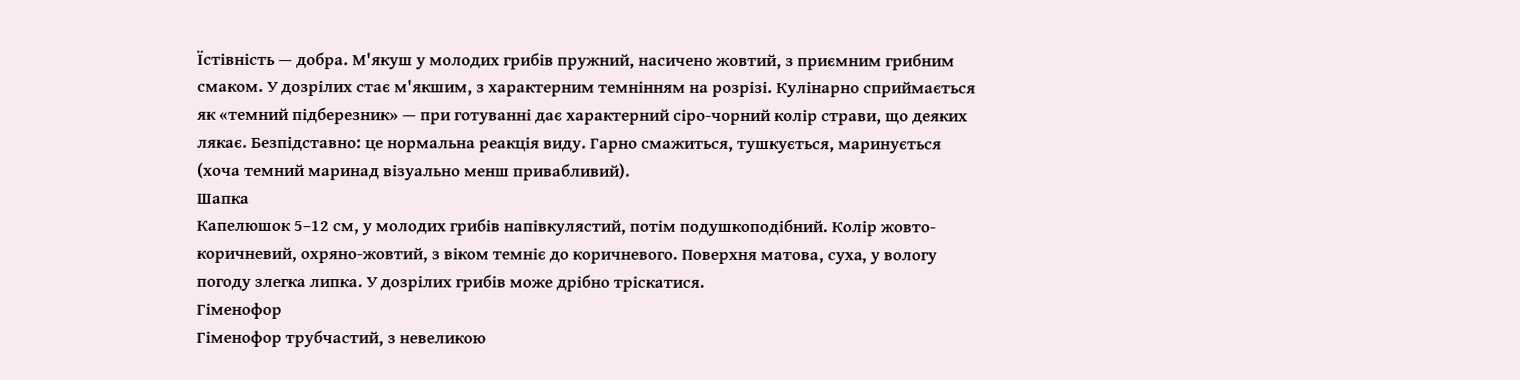Їстівність — добра. М'якуш у молодих грибів пружний, насичено жовтий, з приємним грибним смаком. У дозрілих стає м'якшим, з характерним темнінням на розрізі. Кулінарно сприймається як «темний підберезник» — при готуванні дає характерний сіро-чорний колір страви, що деяких лякає. Безпідставно: це нормальна реакція виду. Гарно смажиться, тушкується, маринується (хоча темний маринад візуально менш привабливий).
Шапка
Капелюшок 5–12 см, у молодих грибів напівкулястий, потім подушкоподібний. Колір жовто-коричневий, охряно-жовтий, з віком темніє до коричневого. Поверхня матова, сухa, у вологу погоду злегка липка. У дозрілих грибів може дрібно тріскатися.
Гіменофор
Гіменофор трубчастий, з невеликою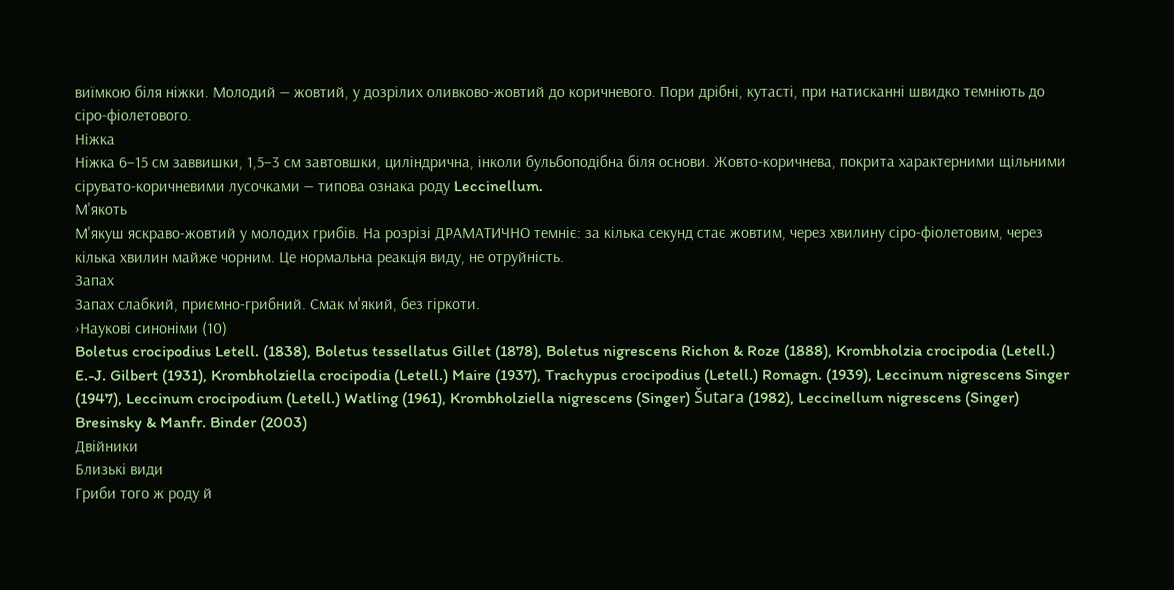виїмкою біля ніжки. Молодий — жовтий, у дозрілих оливково-жовтий до коричневого. Пори дрібні, кутасті, при натисканні швидко темніють до сіро-фіолетового.
Ніжка
Ніжка 6–15 см заввишки, 1,5–3 см завтовшки, циліндрична, інколи бульбоподібна біля основи. Жовто-коричнева, покрита характерними щільними сірувато-коричневими лусочками — типова ознака роду Leccinellum.
М'якоть
М'якуш яскраво-жовтий у молодих грибів. На розрізі ДРАМАТИЧНО темніє: за кілька секунд стає жовтим, через хвилину сіро-фіолетовим, через кілька хвилин майже чорним. Це нормальна реакція виду, не отруйність.
Запах
Запах слабкий, приємно-грибний. Смак м'який, без гіркоти.
›Наукові синоніми (10)
Boletus crocipodius Letell. (1838), Boletus tessellatus Gillet (1878), Boletus nigrescens Richon & Roze (1888), Krombholzia crocipodia (Letell.) E.-J. Gilbert (1931), Krombholziella crocipodia (Letell.) Maire (1937), Trachypus crocipodius (Letell.) Romagn. (1939), Leccinum nigrescens Singer (1947), Leccinum crocipodium (Letell.) Watling (1961), Krombholziella nigrescens (Singer) Šutara (1982), Leccinellum nigrescens (Singer) Bresinsky & Manfr. Binder (2003)
Двійники
Близькі види
Гриби того ж роду й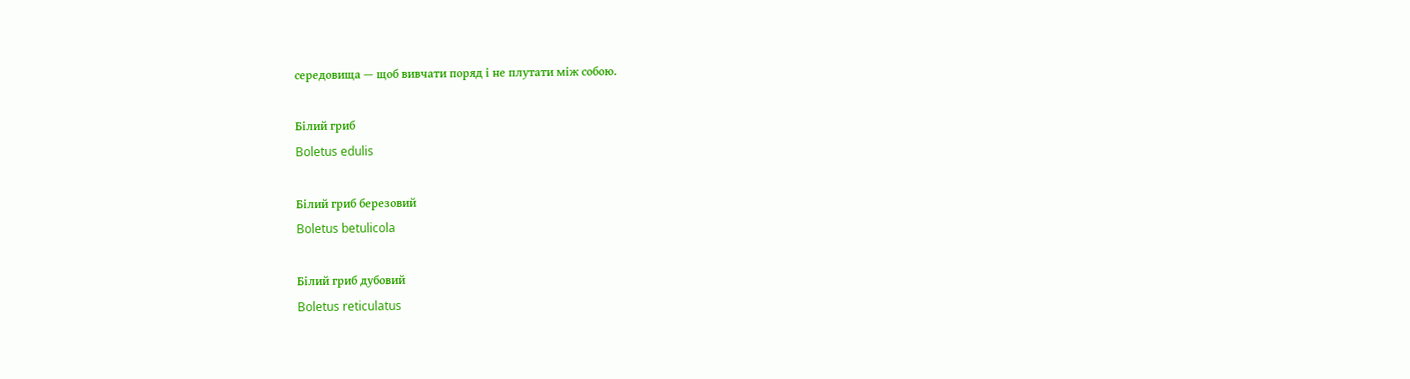середовища — щоб вивчати поряд і не плутати між собою.

Білий гриб
Boletus edulis

Білий гриб березовий
Boletus betulicola

Білий гриб дубовий
Boletus reticulatus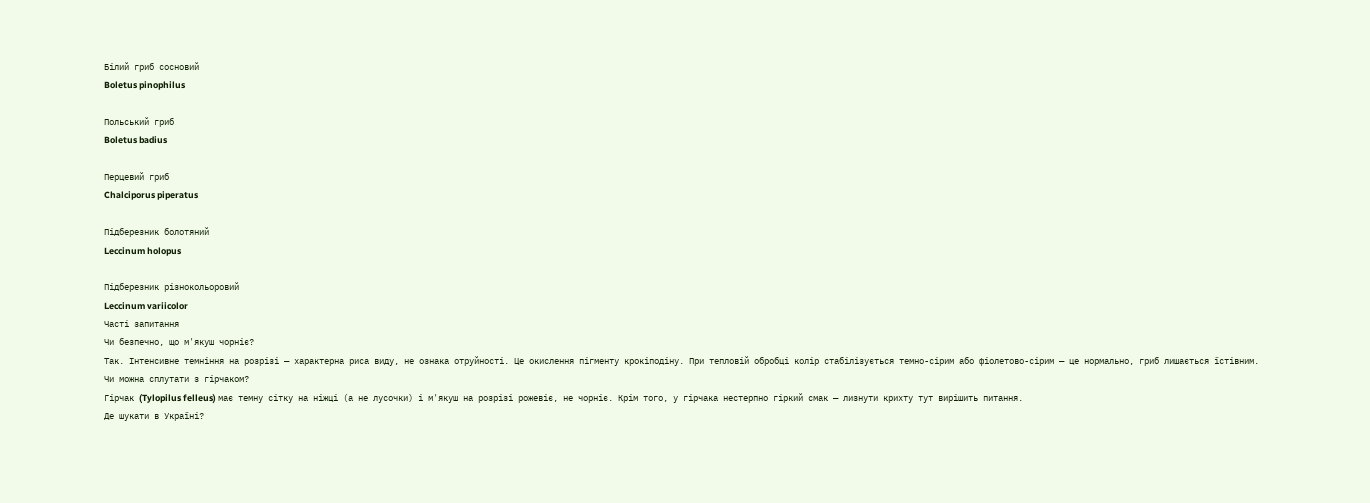Білий гриб сосновий
Boletus pinophilus

Польський гриб
Boletus badius

Перцевий гриб
Chalciporus piperatus

Підберезник болотяний
Leccinum holopus

Підберезник різнокольоровий
Leccinum variicolor
Часті запитання
Чи безпечно, що м'якуш чорніє?
Так. Інтенсивне темніння на розрізі — характерна риса виду, не ознака отруйності. Це окислення пігменту крокіподіну. При тепловій обробці колір стабілізується темно-сірим або фіолетово-сірим — це нормально, гриб лишається їстівним.
Чи можна сплутати з гірчаком?
Гірчак (Tylopilus felleus) має темну сітку на ніжці (а не лусочки) і м'якуш на розрізі рожевіє, не чорніє. Крім того, у гірчака нестерпно гіркий смак — лизнути крихту тут вирішить питання.
Де шукати в Україні?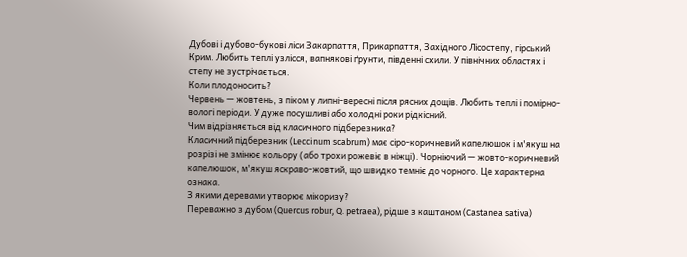Дубові і дубово-букові ліси Закарпаття, Прикарпаття, Західного Лісостепу, гірський Крим. Любить теплі узлісся, вапнякові ґрунти, південні схили. У північних областях і степу не зустрічається.
Коли плодоносить?
Червень — жовтень, з піком у липні-вересні після рясних дощів. Любить теплі і помірно-вологі періоди. У дуже посушливі або холодні роки рідкісний.
Чим відрізняється від класичного підберезника?
Класичний підберезник (Leccinum scabrum) має сіро-коричневий капелюшок і м'якуш на розрізі не змінює кольору (або трохи рожевіє в ніжці). Чорніючий — жовто-коричневий капелюшок, м'якуш яскраво-жовтий, що швидко темніє до чорного. Це характерна ознака.
З якими деревами утворює мікоризу?
Переважно з дубом (Quercus robur, Q. petraea), рідше з каштаном (Castanea sativa)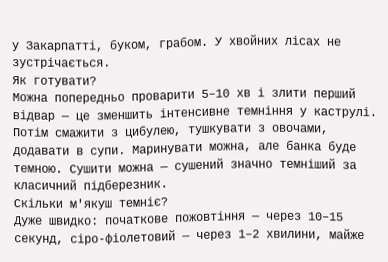у Закарпатті, буком, грабом. У хвойних лісах не зустрічається.
Як готувати?
Можна попередньо проварити 5–10 хв і злити перший відвар — це зменшить інтенсивне темніння у каструлі. Потім смажити з цибулею, тушкувати з овочами, додавати в супи. Маринувати можна, але банка буде темною. Сушити можна — сушений значно темніший за класичний підберезник.
Скільки м'якуш темніє?
Дуже швидко: початкове пожовтіння — через 10–15 секунд, сіро-фіолетовий — через 1–2 хвилини, майже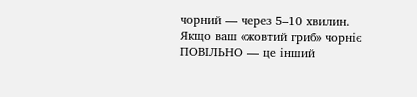чорний — через 5–10 хвилин. Якщо ваш «жовтий гриб» чорніє ПОВІЛЬНО — це інший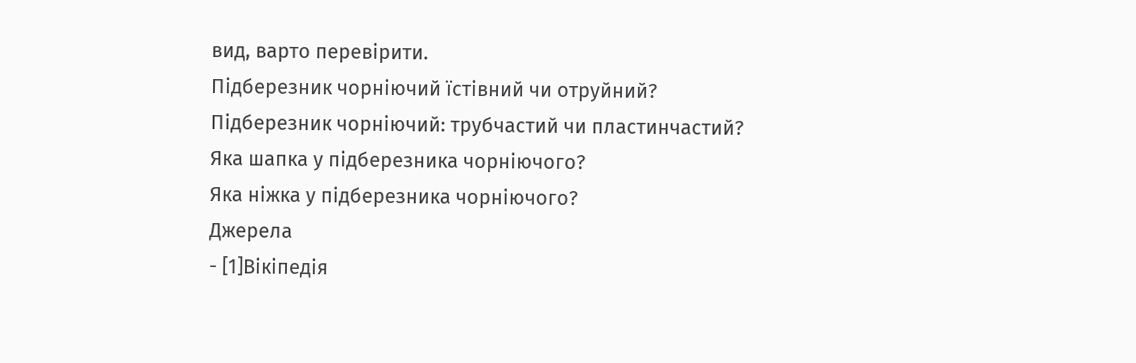вид, варто перевірити.
Підберезник чорніючий їстівний чи отруйний?
Підберезник чорніючий: трубчастий чи пластинчастий?
Яка шапка у підберезника чорніючого?
Яка ніжка у підберезника чорніючого?
Джерела
- [1]Вікіпедія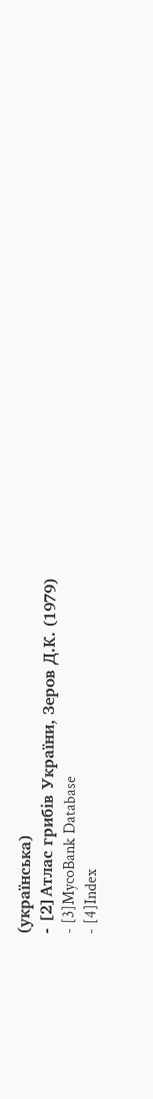(українська)
- [2]Атлас грибів України, Зеров Д.К. (1979)
- [3]MycoBank Database
- [4]Index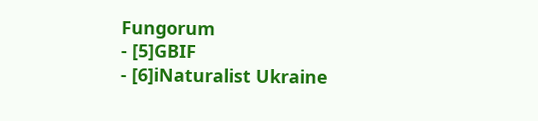Fungorum
- [5]GBIF
- [6]iNaturalist Ukraine